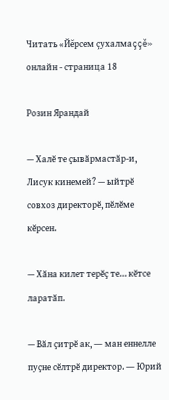Читать «Йĕрсем çухалмаççĕ» онлайн - страница 18

Розин Ярандай

— Халӗ те ҫывӑрмастӑр-и, Лисук кинемей? — ыйтрӗ совхоз директорӗ, пӗлӗме кӗрсен.

— Хӑна килет терӗҫ те… кӗтсе ларатӑп.

— Вӑл ҫитрӗ ак, ― ман еннелле пуҫне сӗлтрӗ директор. ― Юрий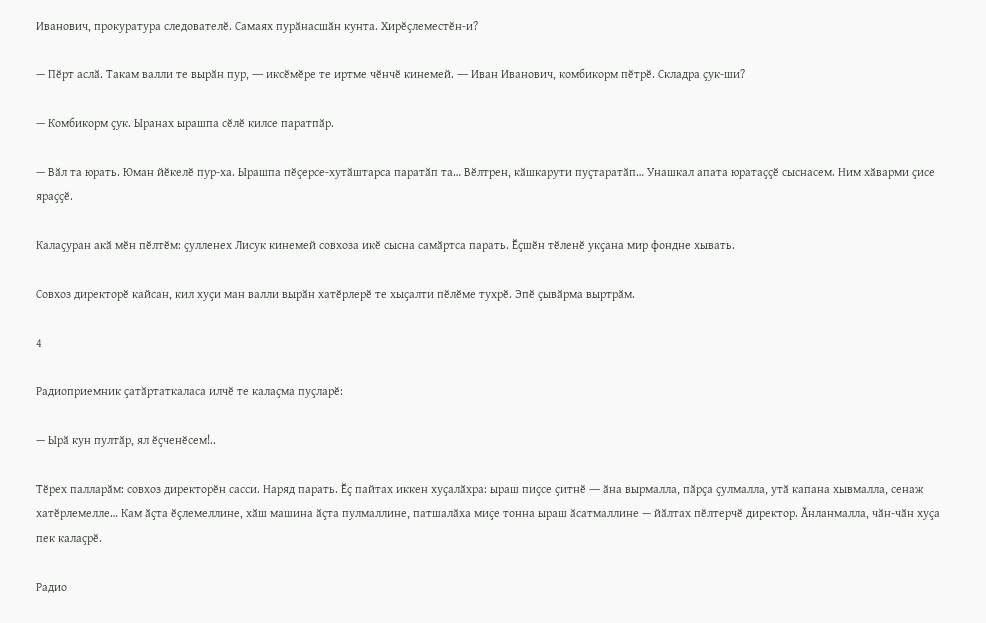Иванович, прокуратура следователӗ. Самаях пурӑнасшӑн кунта. Хирӗҫлеместӗн-и?

— Пӗрт аслӑ. Такам валли те вырӑн пур, ― иксӗмӗре те иртме чӗнчӗ кинемей. ― Иван Иванович, комбикорм пӗтрӗ. Складра ҫук-ши?

— Комбикорм ҫук. Ыранах ырашпа сӗлӗ килсе паратпӑр.

— Вӑл та юрать. Юман йӗкелӗ пур-ха. Ырашпа пӗҫерсе-хутӑштарса паратӑп та… Вӗлтрен, кӑшкарути пуҫтаратӑп… Унашкал апата юратаҫҫӗ сыснасем. Ним хӑварми ҫисе яраҫҫӗ.

Калаҫуран акӑ мӗн пӗлтӗм: ҫулленех Лисук кинемей совхоза икӗ сысна самӑртса парать. Ӗҫшӗн тӗленӗ укҫана мир фондне хывать.

Совхоз директорӗ кайсан, кил хуҫи ман валли вырӑн хатӗрлерӗ те хыҫалти пӗлӗме тухрӗ. Эпӗ ҫывӑрма выртрӑм.

4

Радиоприемник ҫатӑртаткаласа илчӗ те калаҫма пуҫларӗ:

— Ырӑ кун пултӑр, ял ӗҫченӗсем!..

Тӗрех палларӑм: совхоз директорӗн сасси. Наряд парать. Ӗҫ пайтах иккен хуҫалӑхра: ыраш пиҫсе ҫитнӗ ― ӑна вырмалла, пӑрҫа ҫулмалла, утӑ капана хывмалла, сенаж хатӗрлемелле… Кам ӑҫта ӗҫлемеллине, хӑш машина ӑҫта пулмаллине, патшалӑха миҫе тонна ыраш ӑсатмаллине — йӑлтах пӗлтерчӗ директор. Ӑнланмалла, чӑн-чӑн хуҫа пек калаҫрӗ.

Радио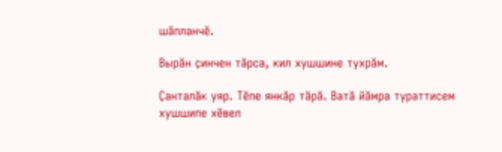шӑпланчӗ.

Вырӑн ҫинчен тӑрса, кил хушшине тухрӑм.

Ҫанталӑк уяр. Тӗпе янкӑр тӑрӑ. Ватӑ йӑмра тураттисем хушшипе хӗвел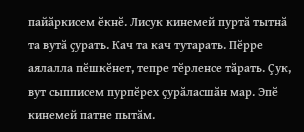пайӑркисем ӗкнӗ. Лисук кинемей пуртӑ тытнӑ та вутӑ ҫурать. Кач та кач тутарать. Пӗрре аялалла пӗшкӗнет, тепре тӗрленсе тӑрать. Ҫук, вут сыпписем пурпӗрех ҫурӑласшӑн мар. Эпӗ кинемей патне пытӑм.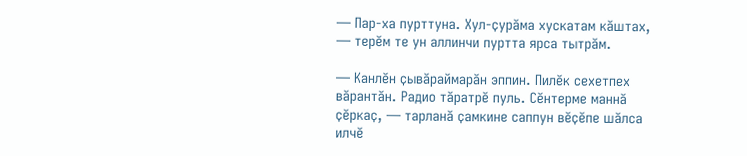— Пар-ха пурттуна. Хул-ҫурӑма хускатам кӑштах, ― терӗм те ун аллинчи пуртта ярса тытрӑм.

— Канлӗн ҫывӑраймарӑн эппин. Пилӗк сехетпех вӑрантӑн. Радио тӑратрӗ пуль. Сӗнтерме маннӑ ҫӗркаҫ, ― тарланӑ ҫамкине саппун вӗҫӗпе шӑлса илчӗ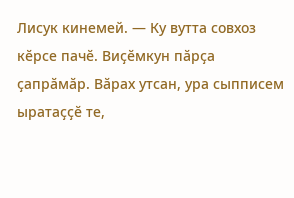Лисук кинемей. ― Ку вутта совхоз кӗрсе пачӗ. Виҫӗмкун пӑрҫа ҫапрӑмӑр. Вӑрах утсан, ура сыпписем ыратаҫҫӗ те,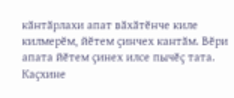кӑнтӑрлахи апат вӑхӑтӗнче киле килмерӗм, йӗтем ҫинчех кантӑм. Вӗри апата йӗтем ҫинех илсе пычӗҫ тата. Каҫхине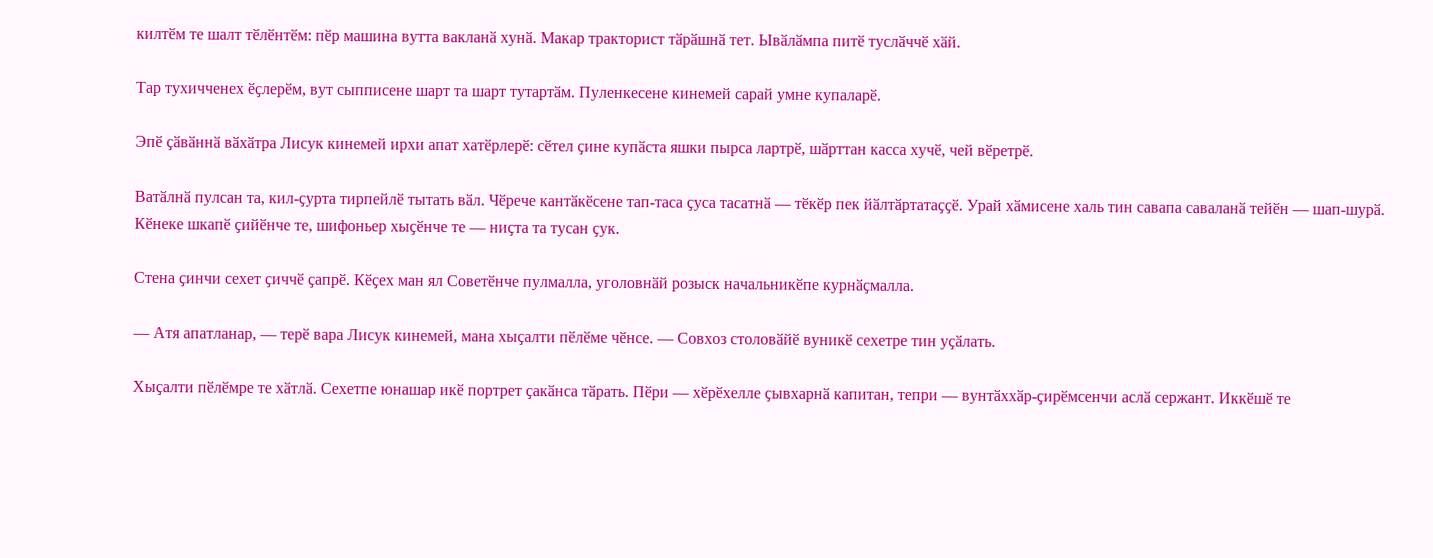килтӗм те шалт тӗлӗнтӗм: пӗр машина вутта вакланӑ хунӑ. Макар тракторист тӑрӑшнӑ тет. Ывӑлӑмпа питӗ туслӑччӗ хӑй.

Тар тухичченех ӗҫлерӗм, вут сыпписене шарт та шарт тутартӑм. Пуленкесене кинемей сарай умне купаларӗ.

Эпӗ ҫӑвӑннӑ вӑхӑтра Лисук кинемей ирхи апат хатӗрлерӗ: сӗтел ҫине купӑста яшки пырса лартрӗ, шӑрттан касса хучӗ, чей вӗретрӗ.

Ватӑлнӑ пулсан та, кил-ҫурта тирпейлӗ тытать вӑл. Чӗрече кантӑкӗсене тап-таса ҫуса тасатнӑ — тӗкӗр пек йӑлтӑртатаҫҫӗ. Урай хӑмисене халь тин савапа саваланӑ тейӗн — шап-шурӑ. Кӗнеке шкапӗ ҫийӗнче те, шифоньер хыҫӗнче те — ниҫта та тусан ҫук.

Стена ҫинчи сехет ҫиччӗ ҫапрӗ. Кӗҫех ман ял Советӗнче пулмалла, уголовнӑй розыск начальникӗпе курнӑҫмалла.

— Атя апатланар, ― терӗ вара Лисук кинемей, мана хыҫалти пӗлӗме чӗнсе. ― Совхоз столовӑйӗ вуникӗ сехетре тин уҫӑлать.

Хыҫалти пӗлӗмре те хӑтлӑ. Сехетпе юнашар икӗ портрет ҫакӑнса тӑрать. Пӗри — хӗрӗхелле ҫывхарнӑ капитан, тепри — вунтӑххӑр-ҫирӗмсенчи аслӑ сержант. Иккӗшӗ те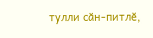тулли сӑн-питлӗ,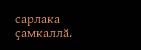сарлака ҫамкаллӑ.